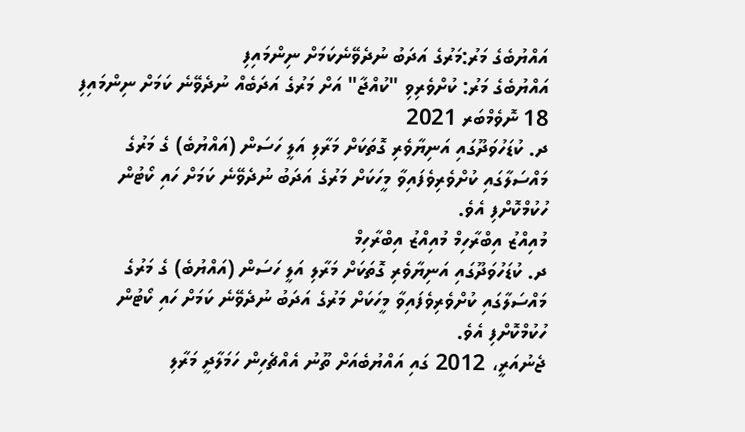އައްޔުބެގެ މަރު:މަރުގެ އަދަބު ނުދެވޭނެކަމަށް ނިންމައިފި
އައްޔުބެގެ މަރު: ކުށްވެރިވި "ކުއްޖާ" އަށް މަރުގެ އަދަބެއް ނުދެވޭނެ ކަމަށް ނިންމައިފި
18 ނޮވެމްބަރ 2021
ދ. ކުޑަހުވަދޫގައި އަނިޔާވެރި ގޮތަކަށް މަރާލި އަލީ ހަސަން (އައްޔުބެ) ގެ މަރުގެ މައްސަލާގައި ކުށްވެރިވެފައިވާ މީހަކަށް މަރުގެ އަދަބު ނުދެވޭނެ ކަމަށް ހައި ކޯޓުން ހުކުމްކޮށްފި އެވެ.
މުއިއްޒު އިބްރާހިމް މުއިއްޒު އިބްރާހިމް
ދ. ކުޑަހުވަދޫގައި އަނިޔާވެރި ގޮތަކަށް މަރާލި އަލީ ހަސަން (އައްޔުބެ) ގެ މަރުގެ މައްސަލާގައި ކުށްވެރިވެފައިވާ މީހަކަށް މަރުގެ އަދަބު ނުދެވޭނެ ކަމަށް ހައި ކޯޓުން ހުކުމްކޮށްފި އެވެ.
ޖެނުއަރީ، 2012 ގައި އައްޔުބެއަށް ތޫނު އެއްޗެހިން ހަމަލާދީ މަރާލި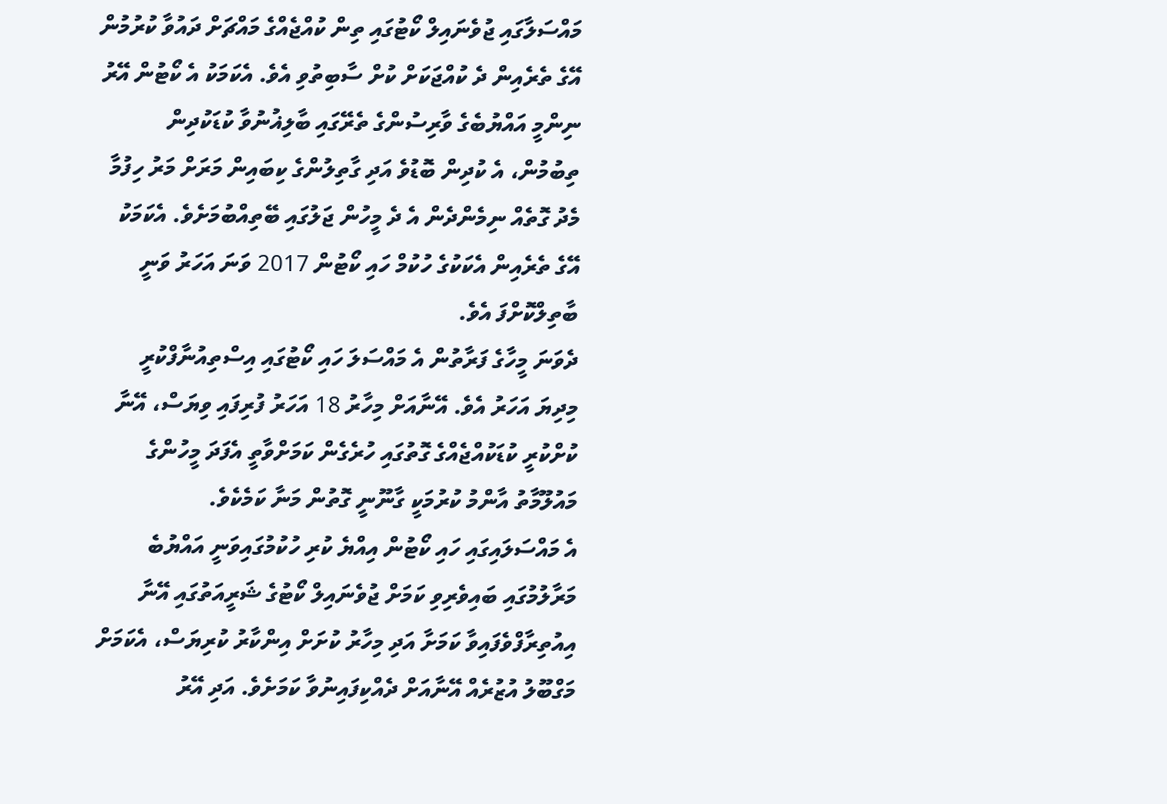މައްސަލާގައި ޖުވެނައިލް ކޯޓުގައި ތިން ކުއްޖެއްގެ މައްޗަށް ދައުވާ ކުރުމުން އޭގެ ތެރެއިން ދެ ކުއްޖަކަށް ކުށް ސާބިތުވި އެވެ. އެކަމަކު އެ ކޯޓުން އޭރު ނިންމީ އައްޔުބެގެ ވާރިސުންގެ ތެރޭގައި ބާލިޣުނުވާ ކުޑަކުދިން ތިބުމުން، އެ ކުދިން ބޮޑުވެ އަދި ގާތިލުންގެ ކިބައިން މަރަށް މަރު ހިފުމާ މެދު ގޮތެއް ނިމެންދެން އެ ދެ މީހުން ޖަލުގައި ބޭތިއްބުމަށެވެ. އެކަމަކު އޭގެ ތެރެއިން އެކަކުގެ ހުކުމް ހައި ކޯޓުން 2017 ވަނަ އަހަރު ވަނީ ބާތިލްކޮށްފަ އެވެ.
ދެވަނަ މީހާގެ ފަރާތުން އެ މައްސަލަ ހައި ކޯޓުގައި އިސްތިއުނާފްކުރީ މިދިޔަ އަހަރު އެވެ. އޭނާއަށް މިހާރު 18 އަހަރު ފުރިފައި ވިޔަސް، އޭނާ ކުށްކުރީ ކުޑަކުއްޖެއްގެ ގޮތުގައި ހުރެގެން ކަމަށްވާތީ އެފަދަ މީހުންގެ މައުލޫމާތު އާންމު ކުރުމަކީ ގާނޫނީ ގޮތުން މަނާ ކަމެކެވެ.
އެ މައްސަލައިގައި ހައި ކޯޓުން އިއްޔެ ކުރި ހުކުމުގައިވަނީ އައްޔުބެ މަރާލުމުގައި ބައިވެރިވި ކަމަށް ޖުވެނައިލް ކޯޓުގެ ޝަރީއަތުގައި އޭނާ އިއުތިރާފްވެފައިވާ ކަމަށާ އަދި މިހާރު ކުށަށް އިންކާރު ކުރިޔަސް، އެކަމަށް މަގްބޫލު އުޒުރެއް އޭނާއަށް ދެއްކިފައިނުވާ ކަމަށެވެ. އަދި އޭރު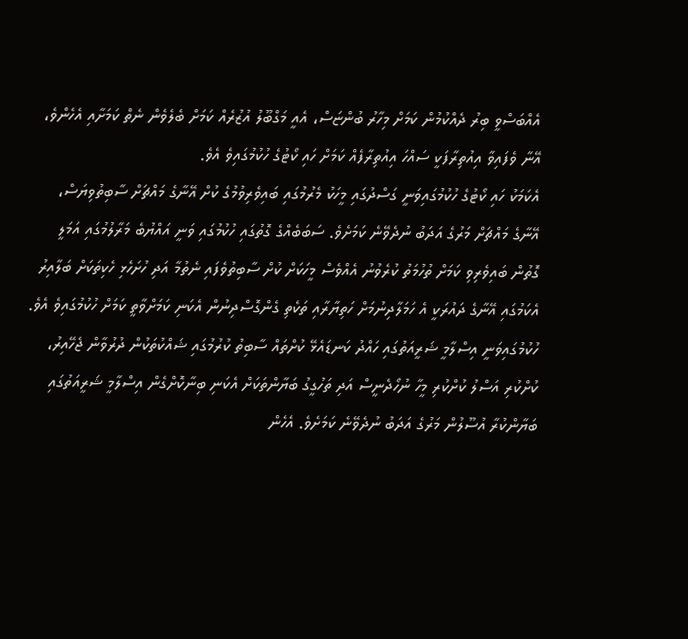އެއްބަސްވީ ބިރު ދެއްކުމުން ކަމަށް މިހާރު ބުންޏަސް، އެއީ މަގްބޫލު އުޒުރެއް ކަމަށް ބެލެވެން ނެތް ކަމަށާއި އެހެންވެ، އޭނާ ވެފައިވާ އިއުތިރާފަކީ ސައްހަ އިއުތިރާފެއް ކަމަށް ހައި ކޯޓުގެ ހުކުމުގައިވެ އެވެ.
އެކަމަކު ހައި ކޯޓުގެ ހުކުމުގައިވަނީ ގަސްދުގައި މީހަކު މެރުމުގައި ބައިވެރިވުމުގެ ކުށް އޭނާގެ މައްޗަށް ސާބިތުވިޔަސް، އޭނާގެ މައްޗަށް މަރުގެ އަދަބު ނުދެވޭނެ ކަމަށެވެ. ސަބަބެއްގެ ގޮތުގައި ހުކުމުގައި ވަނީ އައްޔުބެ މަރާލުމުގައި އަމަލީ ގޮތުން ބައިވެރިވި ކަމަށް ތުހުމަތު ކުރެވުނު އެއްވެސް މީހަކަށް ކުށް ސާބިތުވެފައި ނެތުމާ އަދި ހުށަހެޅި ހެކިތަކަށް ބަލާއިރު އެކަމުގައި އޭނާގެ ދައުރަކީ އެ ހަމަލާދިނުމަށް ހަތިޔާރާއި ތަކެތި ގެންގޮސްދިނުން އެކަނި ކަމަށްވާތީ ކަމަށް ހުކުމުގައިވެ އެވެ.
ހުކުމުގައިވަނީ އިސްލާމީ ޝަރީއަތުގައި ހައްދު ކަނޑައެޅޭ ކުށްތައް ސާބިތު ކުރުމުގައި ޝައްކުތަކުން ދުރުވާން ޖެހޭއިރު، ކުށްކުރި އަސްލު ކުށްކުރި މީހާ ނުހޯދެނީސް އަދި ތަހުގީގު ބަޔާންތަކަށް އެކަނި ބިނާކޮށްގެން އިސްލާމީ ޝަރީއަތުގައި ބަޔާންކުރާ އުސޫލުން މަރުގެ އަދަބު ނުދެވޭނެ ކަމަށެވެ. އެހެން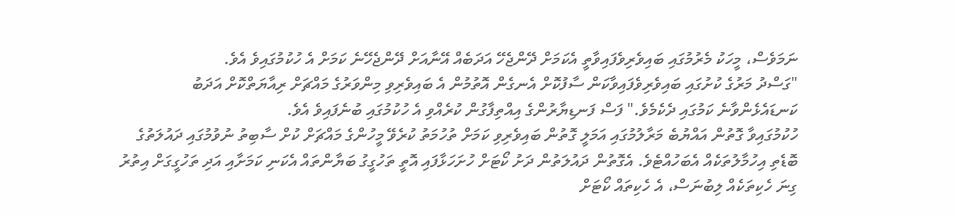ނަމަވެސް، މީހަކު މެރުމުގައި ބައިވެރިވެފައިވާތީ އެކަމަށް ދޭންޖެހޭ އަދަބެއް އޭނާއަށް ދޭންޖެހޭނެ ކަމަށް އެ ހުކުމުގައިވެ އެވެ.
"ގަސްދު މަރުގެ ކުށުގައި ބައިވެރިވެފައިވާކަން ސާފުކޮށް އެނގެން އޮތުމުން އެ ބައިވެރިވި މިންވަރުގެ މައްޗަށް ރިއާޔަތްކޮށް އަދަބު ކަނޑައެޅެންވާނެ ކަމުގައި ދެކެމެވެ." ފަސް ފަނޑިޔާރުންގެ އިއްތިފާގުން ކުރެއްވި އެ ހުކުމުގައި ބުނެފައިވެ އެވެ.
ހުކުމުގައިވާ ގޮތުން އައްޔުބެ މަރާލުމުގައި އަމަލީ ގޮތުން ބައިވެރިވި ކަމަށް ތުހުމަތު ކުރެވޭ މީހުންގެ މައްޗަށް ކުށް ސާބިތު ނުވުމުގައި ދައުލަތުގެ ބޮޑެތި އިހުމާލުތަކެއް އެބަހުއްޓެވެ. އެގޮތުން ދައުލަތުން ދަށު ކޯޓަށް ހުށަހަޅާފައި އޮތީ ތަހުގީގު ބަޔާންތައް އެކަނި ކަމަށާއި އަދި ތަހުގީގަށް އިތުރު ގިނަ ހެކިތަކެއް ލިބުނަސް، އެ ހެކިތައް ކޯޓަށް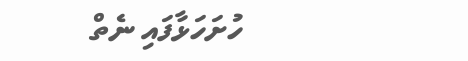ހުށަހަޅާފައި ނެތް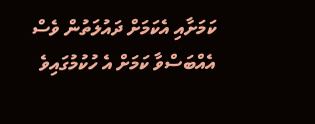ކަމަށާއި އެކަމަށް ދައުލަތުން ވެސް އެއްބަސްވާ ކަމަށް އެ ހުކުމުގައިވެ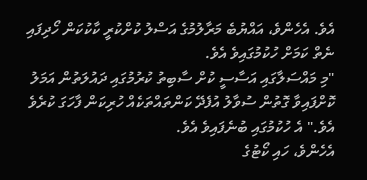އެވެ. އެހެންވެ، އައްޔުބެ މަރާލުމުގެ އަސްލު ކުށްކުރީ ކާކުކަން ހޯދިފައި ނެތް ކަމަށް ހުކުމުގައިވެ އެވެ.
"މި މައްސަލާގައި އަސާސީ ކުށް ސާބިތު ކުރުމުގައި ދައުލަތުން އަމަލު ކޮށްފައިވާ ގޮތުން ސުވާލު އުފެދޭ ކަންތައްތަކެއް ހުރިކަން ފާހަގަ ކުރެވެ އެވެ." އެ ހުކުމުގައި ބުނެފައިވެ އެވެ.
އެހެންވެ، ހައި ކޯޓުގެ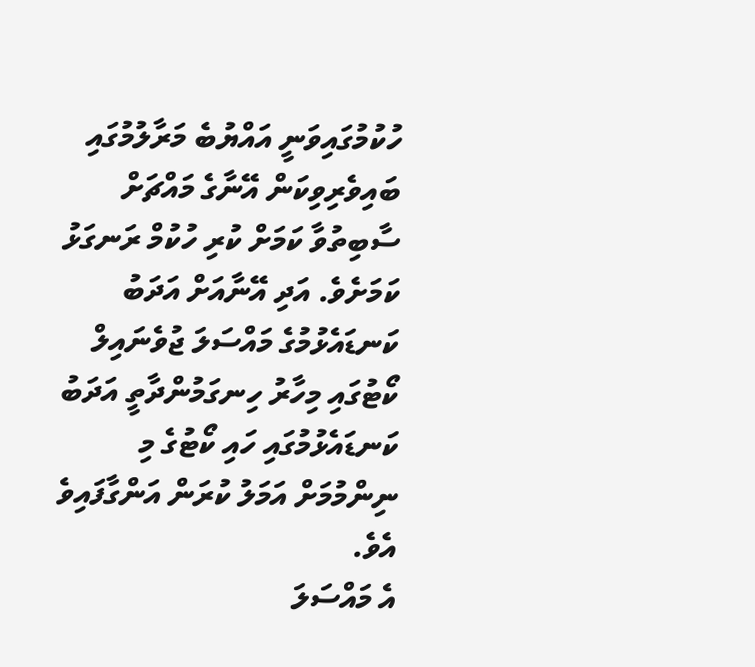ހުކުމުގައިވަނީ އައްޔުބެ މަރާލުމުގައި ބައިވެރިވިކަން އޭނާގެ މައްޗަށް ސާބިތުވާ ކަމަށް ކުރި ހުކުމް ރަނގަޅު ކަމަށެވެ. އަދި އޭނާއަށް އަދަބު ކަނޑައެޅުމުގެ މައްސަލަ ޖުވެނައިލް ކޯޓުގައި މިހާރު ހިނގަމުންދާތީ އަދަބު ކަނޑައެޅުމުގައި ހައި ކޯޓުގެ މި ނިންމުމަށް އަމަލު ކުރަން އަންގާފައިވެ އެވެ.
އެ މައްސަލަ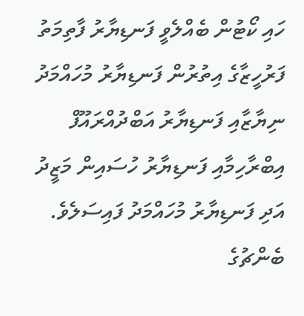ހައި ކޯޓުން ބެއްލެވީ ފަނޑިޔާރު ފާތިމަތު ފަރުހީޒާގެ އިތުރުން ފަނޑިޔާރު މުހައްމަދު ނިޔާޒާއި ފަނޑިޔާރު އަބްދުއްރައޫފް އިބްރާހިމާއި ފަނޑިޔާރު ހުސައިން މަޒީދު އަދި ފަނޑިޔާރު މުހައްމަދު ފައިސަލެވެ. ބެންޗުގެ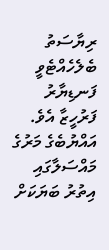ރިޔާސަތު ބެލެހެއްޓެވީ ފަނޑިޔާރު ފަރުހީޒާ އެވެ.
އައްޔުބެގެ މަރުގެ މައްސަލާގައި އިތުރު ބަޔަކަށް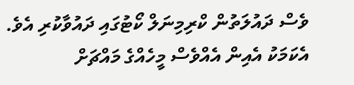ވެސް ދައުލަތުން ކްރިމިނަލް ކޯޓުގައި ދައުވާކުރި އެވެ. އެކަމަކު އެއިން އެއްވެސް މީހެއްގެ މައްޗަށް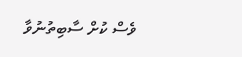ވެސް ކުށް ސާބިތުނުވާ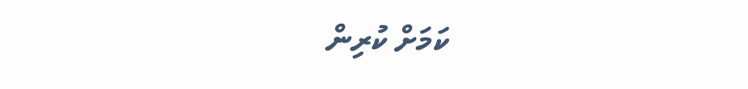ކަމަށް ކުރިން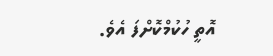އޮތީ ހުކުމްކޮށްފަ އެވެ.